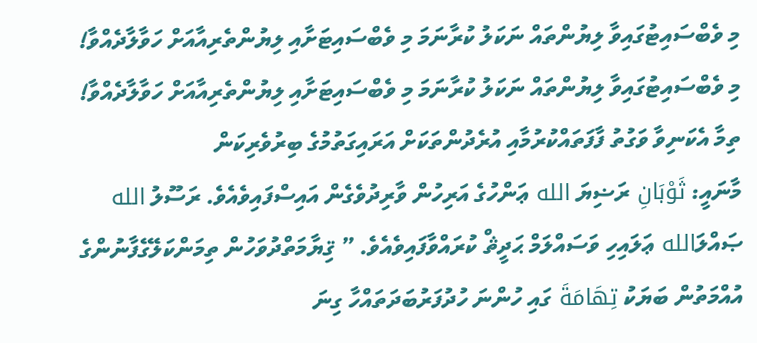މި ވެބްސައިޓުގައިވާ ލިޔުންތައް ނަކަލު ކުރާނަމަ މި ވެބްސައިޓަށާއި ލިޔުންތެރިއާއަށް ހަވާލާދެއްވާ!
މި ވެބްސައިޓުގައިވާ ލިޔުންތައް ނަކަލު ކުރާނަމަ މި ވެބްސައިޓަށާއި ލިޔުންތެރިއާއަށް ހަވާލާދެއްވާ!
ތިމާ އެކަނިވާ ވަގުތު ފާފަތައްކުރުމާއި އުރެދުންތަކަށް އަރައިގަތުމުގެ ބިރުވެރިކަން
މާނައީ: ثَوْبَانِ ރަޟިޔަ الله ޢަންހުގެ އަރިހުން ވާރިދުވެގެން އައިސްފައިވެއެވެ. ރަސޫލު الله ޞައްލަالله ޢަލައިހި ވަސައްލަމް ޙަދީޘް ކުރައްވާފައިވެއެވެ. ” ޤިޔާމަތްދުވަހުން ތިމަންކަލޭގެފާނުންގެ އުއްމަތުން ބަޔަކު تِهَامَةَ ގައި ހުންނަ ހުދުފަރުބަދަތައްހާ ގިނަ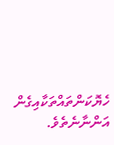ހެޔޮކަންތައްތަކާއިގެން އަންނާނެތެވެ.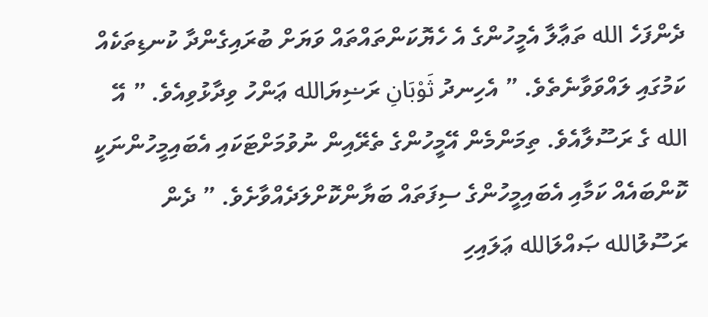ދެންފަހެ الله ތަޢާލާ އެމީހުންގެ އެ ހެޔޮކަންތައްތައް ވަޔަށް ބުރައިގެންދާ ކުނޑިތަކެއް ކަމުގައި ލައްވަވާނެތެވެ. ” އެހިނދު ثَوْبَانِ ރަޟިޔަالله ޢަންހު ވިދާޅުވިއެވެ. ” އޭ الله ގެ ރަސޫލާއެވެ. ތިމަންމެން އޭމީހުންގެ ތެރޭއިން ނުވުމަށްޓަކައި އެބައިމީހުންނަކީ ކޮންބައެއް ކަމާއި އެބައިމީހުންގެ ސިފަތައް ބަޔާންކޮށްލަދެއްވާށެވެ. ” ދެން ރަސޫލުالله ޞައްލަالله ޢަލައިހި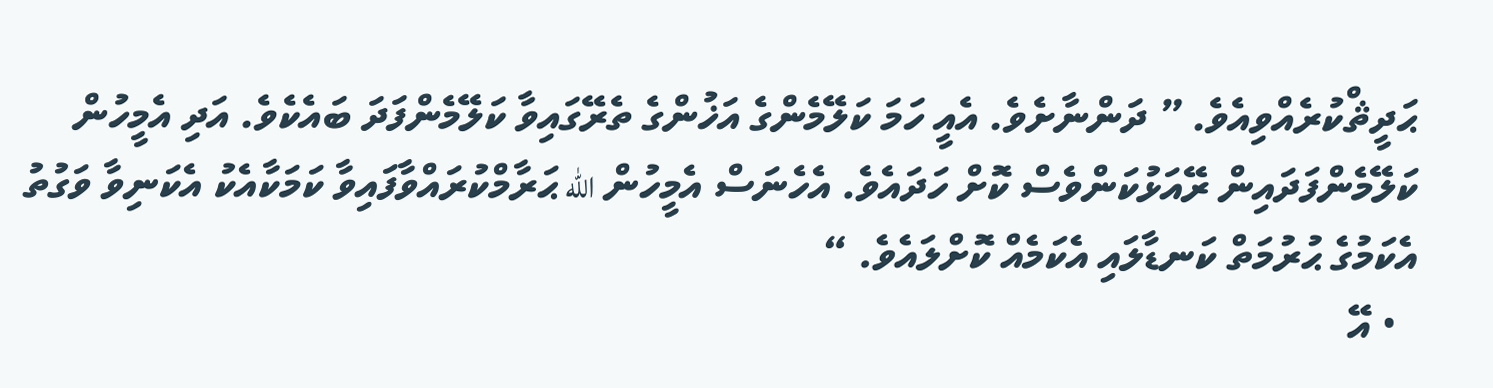ޙަދީޘްކުރެއްވިއެވެ. ” ދަންނާށެވެ. އެއީ ހަމަ ކަލޭމެންގެ އަޚުންގެ ތެރޭގައިވާ ކަލޭމެންފަދަ ބައެކެވެ. އަދި އެމީހުން ކަލޭމެންފަދައިން ރޭއަޅުކަންވެސް ކޮށް ހަދައެވެ. އެހެނަސް އެމީހުން الله ޙަރާމްކުރައްވާފައިވާ ކަމަކާއެކު އެކަނިވާ ވަގުތު އެކަމުގެ ޙުރުމަތް ކަނޑާލައި އެކަމެއް ކޮށްލައެވެ. “
  • އޭ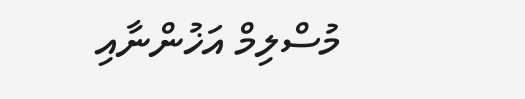މުސްލިމް އަޚުންނާއި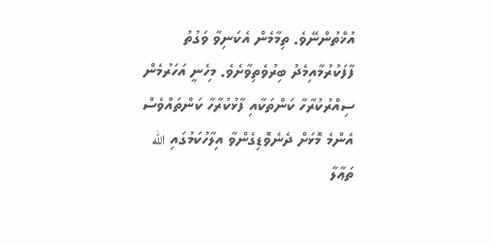އުޚްތުންނޭވެ. ތިމާމެން އެކަނިވާ ވަގުތު ފާފަކުރުމާއިމެދު ބިރުވެތިވާށެވެ. މިހެނީ އަހަރުމެން ސިއްރުކުރާހާ ކަންތަކާއި ފާޅުކުރާހާ ކަންތައްވެސް އެންމެ މޮޅަށް ދެނެވޮޑިގެންވާ އިލާހުކަމުގައި الله ތަޢާލާ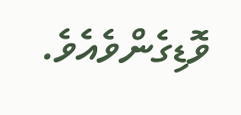ވޮޑިގެންވެއެވެ.